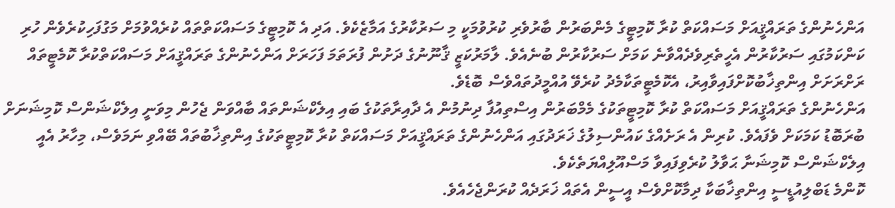އަންހެނުންގެ ތަރައްޤީއަށް މަސައްކަތް ކުރާ ކޮމިޓީގެ މެންބަރުން ބާރުވެރި ކުރުވުމަކީ މި ސަރުކާރުގެ އަމާޒެކެވެ. އަދި އެ ކޮމިޓީގެ މަސައްކަތްތައް ކުރެއްވުމަށް މަގުފަހިކުރެވެން ހުރި ކަންކަމުގައި ސަރުކާރުން އެހީތެރިވެދެއްވާނެ ކަމަށް ސަރުކާރުން ބުނެއެވެ. ލާމަރުކަޒީ ޤާނޫނުގެ ދަށުން ފުރަތަމަ ފަހަރަށް އަންހެނުންގެ ތަރައްޤީއަށް މަސައްކަތްކުރާ ކޮމެޓީތައް ރަށްރަށަށް އިންތިޚާބުކޮށްފައިވާއިރު، އެކޮމެޓީތަކާމެދު ކުރެވޭ އުއްމީދުތައްވެސް ބޮޑެވެ.
އަންހެނުންގެ ތަރައްޤީއަށް މަސައްކަތް ކުރާ ކޮމިޓީތަކުގެ މެމްބަރުން އިސްތިއުފާ ދިނުމުން އެ ދާއިރާތަކުގެ ބައި އިލެކްޝަންތައް ބާއްވަން ޖެހުން މިވަނީ އިލެކްޝަންސް ކޮމިޝަނަށް ބުރަބޮޑު ކަމަކަށް ވެފައެވެ. ކުރިން އެ ރަށެއްގެ ކައުންސިލުގެ ޚަރަދުގައި އަންހެނުންގެ ތަރައްޤީއަށް މަސައްކަތް ކުރާ ކޮމިޓީތަކުގެ އިންތިޚާބުތައް ބޭއްވި ނަމަވެސް، މިހާރު އެއީ އިލެކްޝަންސް ކޮމިޝަނާ ޙަވާލު ކުރެވިފައިވާ މަސްއޫލިއްޔަތެކެވެ.
ކޮންމެ ޑަބްލިއުޑީސީ އިންތިޚާބަކާ ދިމާކޮށްވެސް އީސީން އެތައް ޚަރަދެއް ކުރަންޖެހެއެވެ.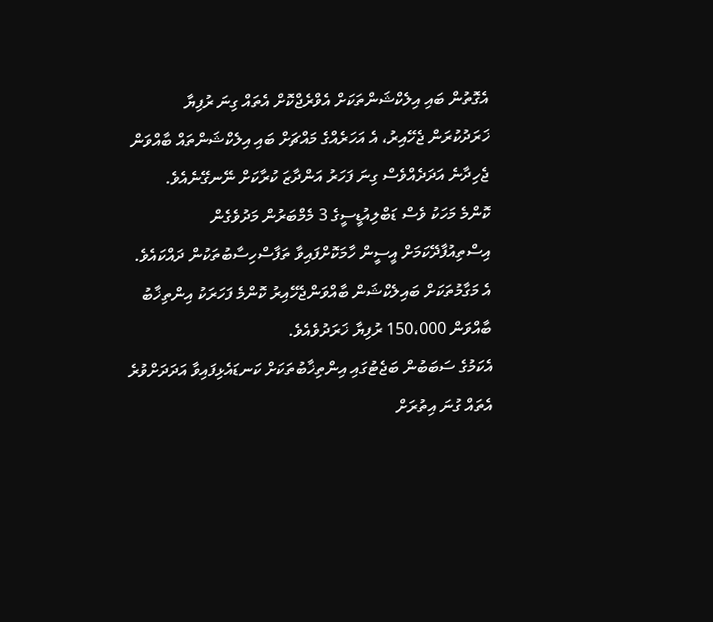އެގޮތުން ބައި އިލެކްޝަންތަކަށް އެވްރެޖްކޮށް އެތައް ގިނަ ރުފިޔާ ޚަރަދުކުރަން ޖެހޭއިރު، އެ އަހަރެއްގެ މައްޗަށް ބައި އިލެކްޝަންތައް ބާއްވަން ޖެހިދާނެ އަދަދެއްވެސް ގިނަ ފަހަރު އަންދާޒަ ކުރާކަށް ނޭނގޭނެއެވެ.
ކޮންމެ މަހަކު ވެސް ޑަބްލިއުޑީސީގެ 3 މެމްބަރުން މަދުވެގެން އިސްތިއުފާދޭކަމަށް އީސީން ހާމަކޮށްފައިވާ ތަފާސްހިސާބުތަކުން ދައްކައެވެ. އެ މަގާމުތަކަށް ބައިލެކްޝަން ބާއްވަންޖެހޭއިރު ކޮންމެ ފަހަރަކު އިންތިޚާބު ބާއްވަން 150،000 ރުފިޔާ ޚަރަދުވެއެވެ.
އެކަމުގެ ސަބަބުން ބަޖެޓުގައި އިންތިޚާބުތަކަށް ކަނޑައެޅިފައިވާ އަދަދަށްވުރެ އެތައް ގުނަ އިތުރަށް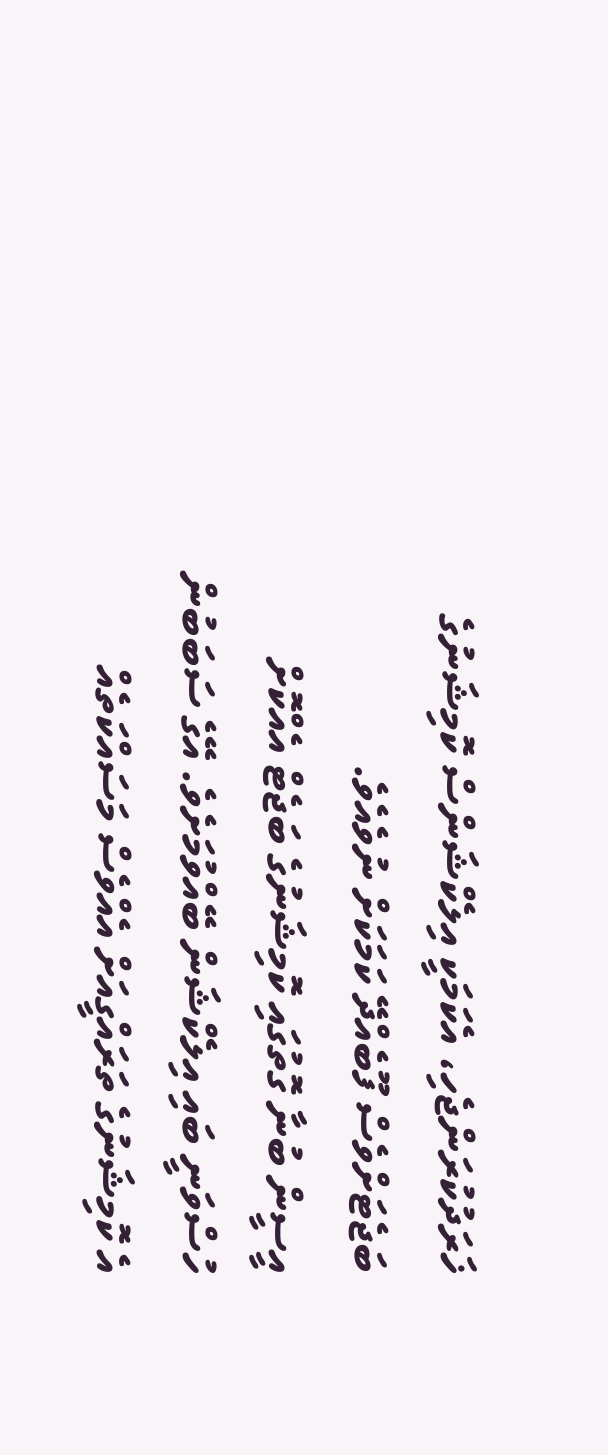ޚަރަދުކުރަންޖެހި، އެކަމަކީ އިލެކްޝަންސް ކޮމިޝަނުގެ ބަޖެޓަށްވެސް ފޫބެއްދޭ ކަމަކަށް ނުވެއެވެ.
އީސީން ބުނާ ގޮތުގައި ކޮމިޝަނުގެ ބަޖެޓް އެއްކޮށް ހުސްވަނީ ބައި އިލެކްޝަން ބޭއްވުމަށެވެ. އޭގެ ސަބަބުން އެ ކޮމިޝަނުގެ ތަރައްގީއަށް އެއްވެސް މަސައްކަތެއް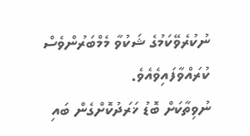ނުކުރެވޭކަމުގެ ޝަކުވާ މެމްބަރުންވެސް ކުރައްވާފައިވެއެވެ.
ނުވިތާކަށް ބޮޑު ޚަރަދުކޮށްގެން ބައި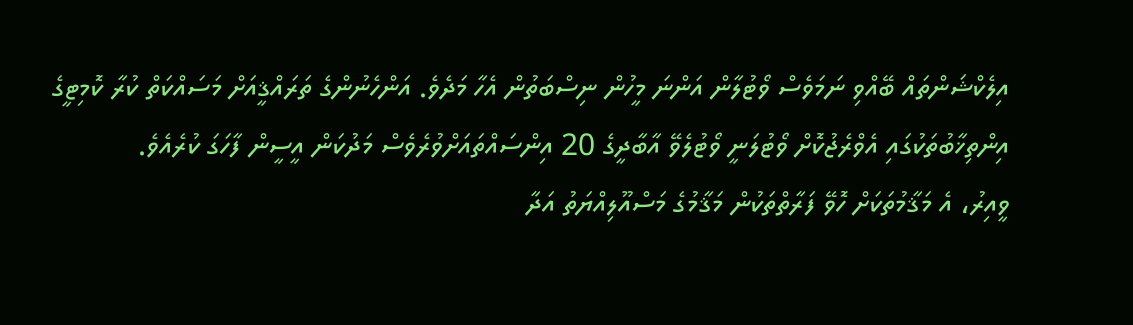އިލެކްޝަންތައް ބޭއްވި ނަމަވެސް ވޯޓުލާން އަންނަ މީހުން ނިސްބަތުން އެހާ މަދެވެ. އަންހެނުންގެ ތަރައްޤީއަށް މަސައްކަތް ކުރާ ކޮމިޓީގެ އިންތިޚާބުތަކުގައި އެވްރެޖުކޮށް ވޯޓުލަނީ ވޯޓުލެވޭ އާބާދީގެ 20 އިންސައްތައަށްވުރެވެސް މަދުކަން އީސީން ފާހަގަ ކުރެއެވެ.
ވީއިރު، އެ މަޤާމުތަކަށް ހޮވޭ ފަރާތްތަކުން މަޤާމުގެ މަސްއޫލިއްޔަތު އަދާ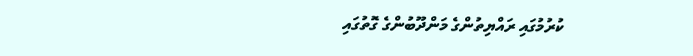ކުރުމުގައި ރައްޔިތުންގެ މަންދޫބުންގެ ގޮތުގައި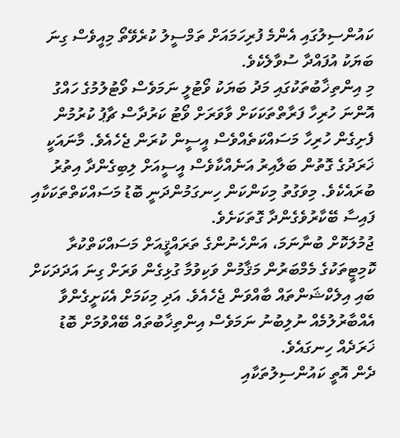ކައުންސިލުގައި އެންމެ ފުރިހަމައަށް ތަމްސީލު ކުރެވޭތޯ މިއީވެސް ގިނަ ބަޔަކު އުފައްދާ ސުވާލެކެވެ.
މި އިންތިޚާބުތަކުގައި މަދު ބަޔަކު ވޯޓުލީ ނަމަވެސް ވޯޓުލުމުގެ ހައްގު އޮންނަ ހުރިހާ ފަރާތްތަކަކަށް ވާވަރަށް ވޯޓު ކަރުދާސް ޗާޕު ކުރުމުން ފެށިގެން ހުރިހާ މަސައްކަތެއްވެސް އީސީން ކުރަން ޖެހެއެވެ. މާނައަކީ ޚަރަދުގެ ގޮތުން ބަލާއިރު އަނެއްކާވެސް އީސީއަށް ލިބިގެންދާ އިތުރު ބުރައެކެވެ. މިވަގުތު މިކަންކަން ހިނގަމުންދަނީ ބޮޑު މަސައްކަތްތަކަކާއި ފައިސާ ބޭކާރުވެގެންދާ ގޮތަކަށެވެ.
ޖުމުލަކޮށް ބުނާނަމަ، އަންހެނުންގެ ތަރައްޤީއަށް މަސައްކަތްކުރާ ކޮމިޓީތަކުގެ މެމްބަރުން މަޤާމުން ވަކިވުމާ ގުޅިގެން ވަރަށް ގިނަ އަދަދަކަށް ބައި އިލެކްޝަންތައް ބާއްވަން ޖެހެއެވެ. އަދި މިކަމަށް އެކަށީގެންވާ އެއްބާރުލުމެއް ނުލިބުނު ނަމަވެސް އިންތިޚާބުތައް ބޭއްވުމަށް ބޮޑު ޚަރަދެއް ހިނގައެވެ.
ދެން އޮތީ ކައުންސިލުތަކާއި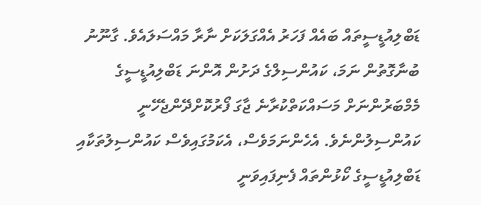ޑަބްލިއުޑީސީތައް ބައެއް ފަހަރު އެއްގަލަކަށް ނާރާ މައްސަލައެވެ. ގާނޫނު ބުނާގޮތުން ނަމަ، ކައުންސިލްގެ ދަށުން އޮންނަ ޑަބްލިއުޑީސީގެ މެމްބަރުންނަށް މަސައްކަތްކުރާނެ ޖާގަ ފޯރުކޮށްދޭންޖެހޭނީ ކައުންސިލުންނެވެ. އެހެންނަމަވެސް، އެކަމުގައިވެސް ކައުންސިލުތަކާއި ޑަބްލިއުޑީސީގެ ކޯޅުންތައް ފެނިފައިވަނީ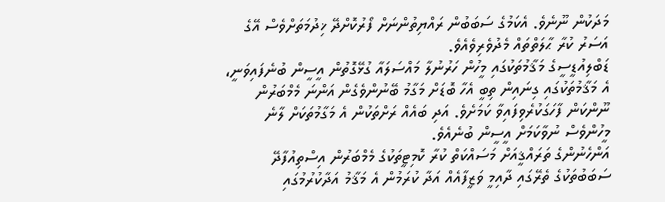މަދަކުން ނޫނެވެ. އެކަމުގެ ސަބަބުން ރައްޔިތުންނަށް ފޯރުކޮށްދޭ ޚިދުމަތަށްވެސް އޭގެ އަސަރު ކުރާ ޙާލަތްތައް މެދުވެރިވެއެވެ.
ޑަބްލިއުޑީސީގެ މަޤާމުތަކުގައި މީހުން ހަރުނުލާ މައްސަލައާ ގުޅޭގޮތުން އީސީން ބުނެފައިވަނީ، އެ މަޤާމުތަކުގައި ގިނައިން ތިބީ އެހާ ބޮޑަށް މަގާމު ބޭނުންވެގެން އަންނަ މެމްބަރުން ނޫންކަން ފާހަގަކުރެވިފައިވާ ކަމަށެވެ. އަދި ބައެއް ރަށްތަކުން އެ މަގާމުތަކަށް ލާނެ މީހުންވެސް ނުވާކަމަށް އީސީން ބުނެއެވެ.
އަންހެނުންގެ ތަރައްޤީއަށް މަސައްކަތް ކުރާ ކޮމިޓީތަކުގެ މެމްބަރުން އިސްތިއުފާދޭ ސަބަބުތަކުގެ ތެރޭގައި ދާއިމީ ވަޒީފާއެއް އަދާ ކުރަމުން އެ މަޤާމު އަދާކުރުމުގައި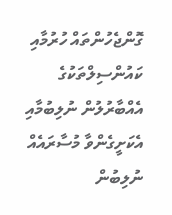ގޮންޖެހުންތައް ހުރުމާއި ކައުންސިލްތަކުގެ އެއްބާރުލުން ނުލިބުމާއި އެކަށީގެންވާ މުސާރައެއް ނުލިބުން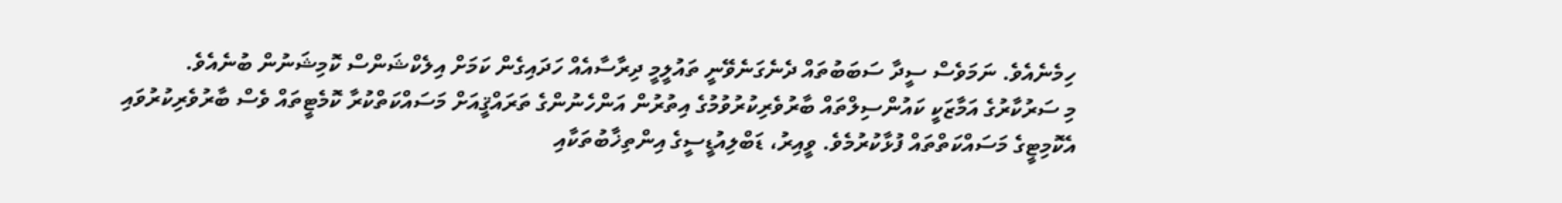ހިމެނެއެވެ. ނަމަވެސް ސީދާ ސަބަބުތައް ދެނެގަނެވޭނީ ތައުލީމީ ދިރާސާއެއް ހަދައިގެން ކަމަށް އިލެކްޝަންސް ކޮމިޝަނުން ބުނެއެވެ.
މި ސަރުކާރުގެ އަމާޒަކީ ކައުންސިލްތައް ބާރުވެރިކުރުވުމުގެ އިތުރުން އަންހެނުންގެ ތަރައްޤީއަށް މަސައްކަތްކުރާ ކޮމެޓީތައް ވެސް ބާރުވެރިކުރުވައި އެކޮމިޓީގެ މަސައްކަތްތައް ފުޅާކުރުމެވެ. ވީއިރު، ޑަބްލިއުޑީސީގެ އިންތިޚާބުތަކާއި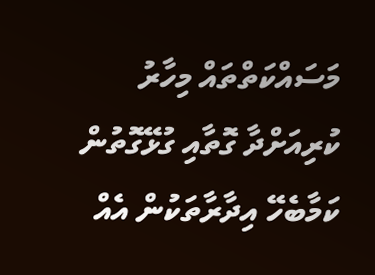މަސައްކަތްތައް މިހާރު ކުރިއަށްދާ ގޮތާއި ގުޅޭގޮތުން ކަމާބެހޭ އިދާރާތަކުން އެއް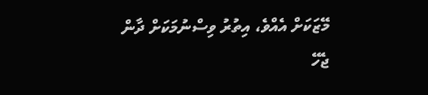މޭޒަކަށް އެއްވެ، އިތުރު ވިސްނުމަކަށް ދާން ޖެހޭ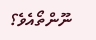ނޫންތޯއެވެ؟